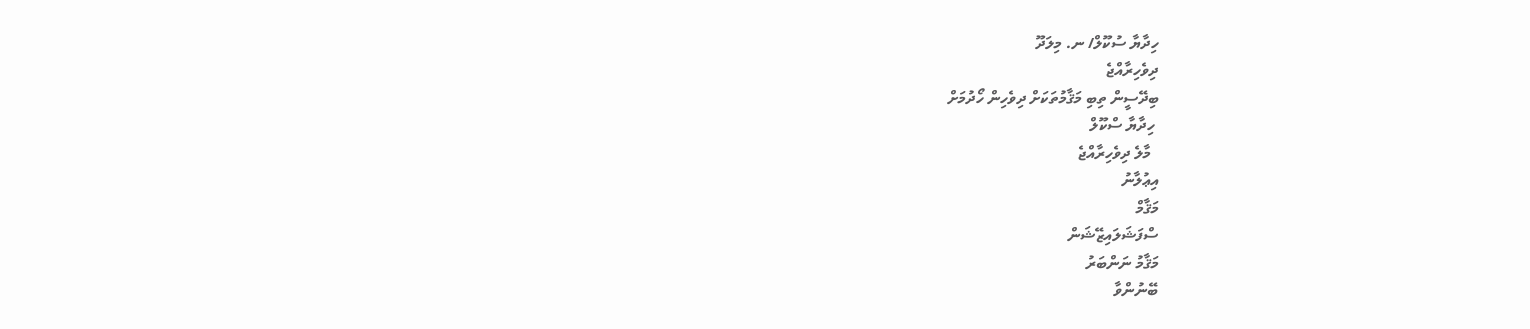ހިދާޔާ ސުކޫލް/ ނ. މިލަދޫ
ދިވެހިރާއްޖެ
ބިދޭސީން ތިބި މަޤާމުތަކަށް ދިވެހިން ހޯދުމަށް
 ހިދާޔާ ސްކޫލް
  މާލެ ދިވެހިރާއްޖެ
އިޢުލާނު
މަޤާމް
ސްފަޝަލައިޒޭޝަން
މަޤާމު ނަންބަރު
ބޭނުންވާ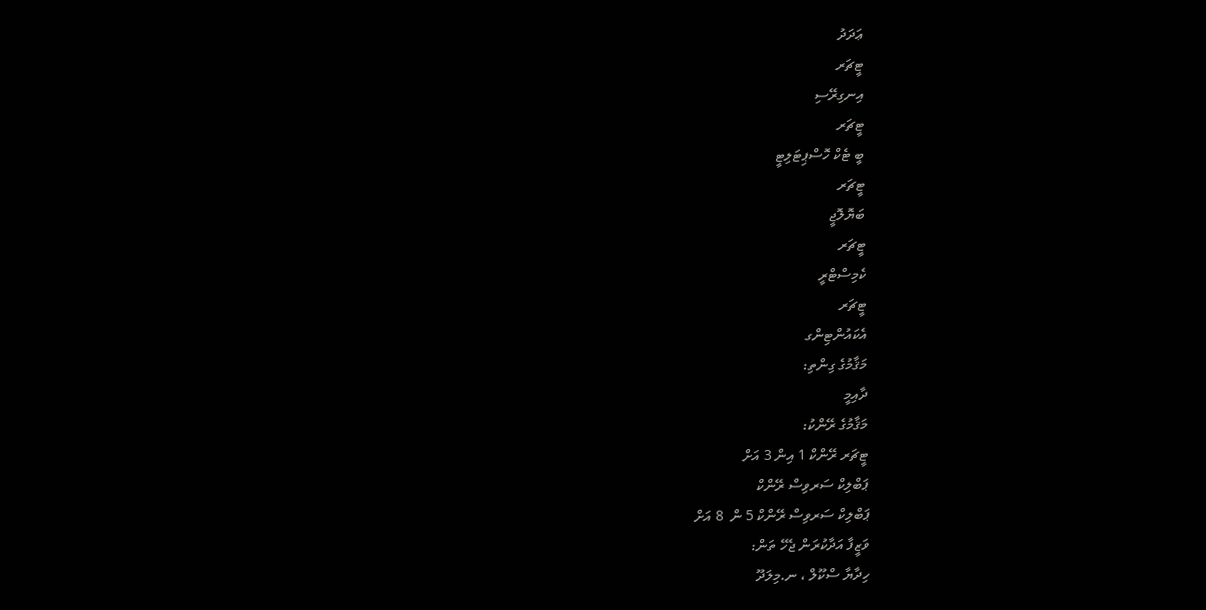ޢަދަދު
ޓީޗަރ
އިނގިރޭސި
ޓީޗަރ
ބީ ޓެކް ހޮސްޕިޓަލިޓީ
ޓީޗަރ
ބަޔޮލޮޖީ
ޓީޗަރ
ކެމިސްޓްރީ
ޓީޗަރ
އެކައުންޓިންގ
މަޤާމުގެ ގިންތި:
ދާއިމީ
މަޤާމުގެ ރޭންކު:
ޓީޗަރ ރޭންކް 1 އިން 3 އަށް
ޕަބްލިކް ސަރވިސް ރޭންކް
ޕަބްލިކް ސަރވިސް ރޭންކް 5 ން  8 އަށް
ވަޒީފާ އަދާކުރަން ޖެހޭ ތަން:
ހިދާޔާ ސްކޫލް ، ނ.މިލަދޫ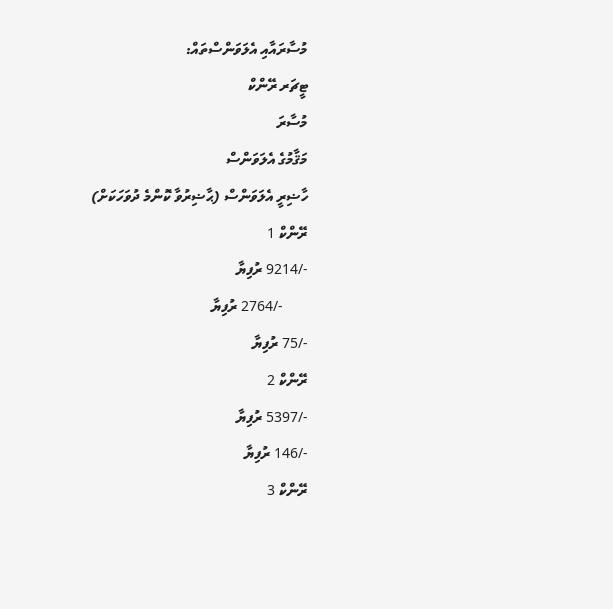މުސާރައާއި އެލަވަންސްތައް:
ޓީޗަރ ރޭންކް
މުސާރަ
މަޤާމުގެ އެލަވަންސް
ހާޟިރީ އެލަވަންސް (ޙާޟިރުވާ ކޮންމެ ދުވަހަކަށް)
ރޭންކް 1
-/9214 ރުފިޔާ
       -/2764 ރުފިޔާ
-/75 ރުފިޔާ
ރޭންކް 2
-/5397 ރުފިޔާ
-/146 ރުފިޔާ
ރޭންކް 3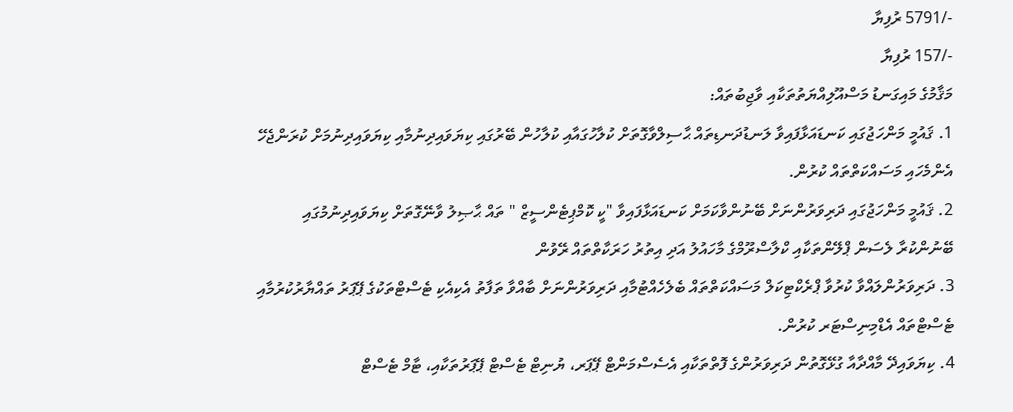-/5791 ރުފިޔާ
-/157 ރުފިޔާ
މަޤާމުގެ މައިގަނޑު މަސްއޫލިއްޔަތުތަކާއި ވާޖިބުތައް:
1. ޤައުމީ މަންހަޖުގައި ކަނޑައަޅާފައިވާ ލަނޑުދަނޑިތައް ޙާސިލްވާގޮތަށް ކުލާހުގައާއި ކުލާހުން ބޭރުގައި ކިޔަވައިދިނުމާއި ކިޔަވައިދިނުމަށް ކުރަންޖެހޭ އެންމެހައި މަސައްކަތްތައް ކުރުން.
2. ޤައުމީ މަންހަޖުގައި ދަރިވަރުންނަށް ބޭނުންވާކަމަށް ކަނޑައަޅާފައިވާ "ކީ ކޮމްޕިޓެންސީޒް " ތައް ޙާޞިލު ވާނޭގޮތަށް ކިޔަވައިދިނުމުގައި ބޭނުންކުރާ ލެސަން ޕްލޭންތަކާއި ކްލާސްރޫމްގެ މާހައުލު އަދި އިތުރު ހަރަކާތްތައް ރޭވުން
3. ދަރިވަރުންލައްވާ ކުރުވާ ޕްރެކްޓިކަލް މަސައްކަތްތައް ބެލެހެއްޓުމާއި ދަރިވަރުންނަށް ބާއްވާ ތަފާތު އެކިއެކި ޓެސްޓްތަކުގެ ޕޭޕަރު ތައްޔާރުކުރުމާއި ޓެސްޓްތައް އެޑްމިނިސްޓަރ ކުރުން.
4. ކިޔަވައިދޭ މާއްދާއާ ގުޅޭގޮތުން ދަރިވަރުންގެ ފޮތްތަކާއި އެސެސްމަންޓް ޕޭޕަރ، ޔުނިޓް ޓެސްޓް ޕޭޕަރުތަކާއި، ޓާމް ޓެސްޓް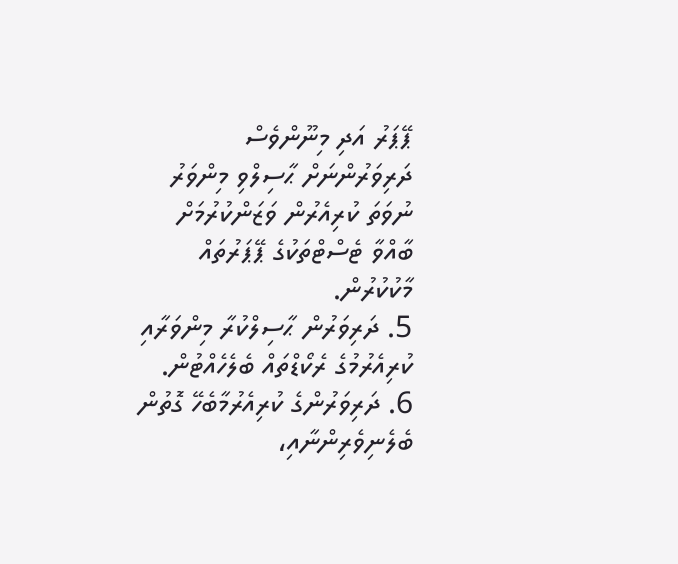ޕޭޕަރު އަދި މިނޫންވެސް ދަރިވަރުންނަށް ޙާސިލްވި މިންވަރު ނުވަތަ ކުރިއެރުން ވަޒަންކުރުމަށް ބާއްވާ ޓެސްޓްތަކުގެ ޕޭޕަރުތައް މާކުކުރުން.
5. ދަރިވަރުން ޙާސިލްކުރާ މިންވަރާއި ކުރިއެރުމުގެ ރެކޯޑްތައް ބެލެހެއްޓުން.
6. ދަރިވަރުންގެ ކުރިއެރުމާބެހޭ ގޮތުން ބެލެނިވެރިންނާއި،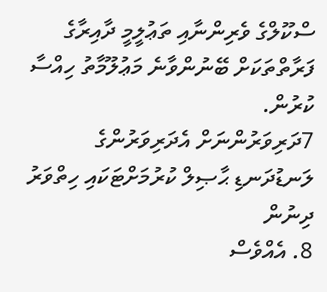ސްކޫލްގެ ވެރިންނާއި ތަޢުލީމީ ދާއިރާގެ ފަރާތްތަކަށް ބޭނުންވާނެ މަޢުލޫމާތު ހިއްސާ ކުރުން.
7ދަރިވަރުންނަށް އެދަރިވަރުންގެ ލަނޑުދަނޑި ޙާޞިލް ކުރުމަށްޓަކައި ހިތްވަރު ދިނުން
8. އެއްވެސް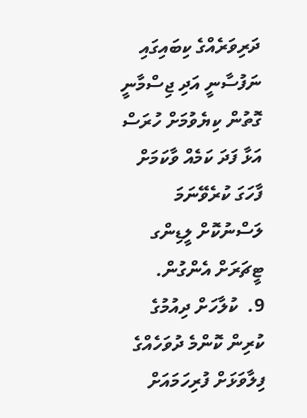ދަރިވަރެއްގެ ކިބައިގައި ނަފުސާނީ އަދި ޖިސްމާނީ ގޮތުން ކިޔެވުމަށް ހުރަސް އަޅާ ފަދަ ކަމެއް ވާކަމަށް ފާހަގަ ކުރެވޭނަމަ ލަސްނުކޮށް ލީޑިންގ ޓީޗަރަށް އެންގުން.
9.  ކުލާހަށް ދިއުމުގެ ކުރިން ކޮންމެ ދުވަހެއްގެ ފިލާވަޅަށް ފުރިހަމައަށް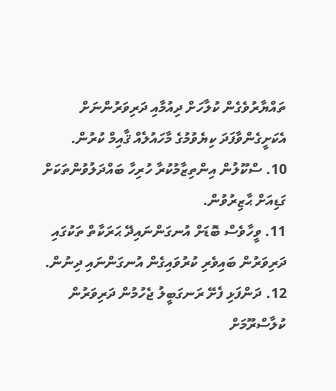ތައްޔާރުވެގެން ކުލާހަށް ދިއުމާއި ދަރިވަރުންނަށް އެކަށީގެންވާފަދަ ކިޔެވުމުގެ މާހައުލެއް ޤާއިމް ކުރުން.
10. ސްކޫލުން އިންތިޒާމުކުރާ ހުރިހާ ބައްދަލުވުންތަކަށް ގަޑިއަށް ޙާޒިރުވުން.
11. ވީހާވެސް ބޮޑަށް އުނގަންނައިދޭ ޙަރަކާތް ތަކުގައި ދަރިވަރުން ބައިވެރި ކުރުވައިގެން އުނގަންނައި ދިނުން.
12. ދަންފަޅި ފެށޭ ރަނގަބީލު ޖެހުމުން ދަރިވަރުން ކުލާސްރޫމަށް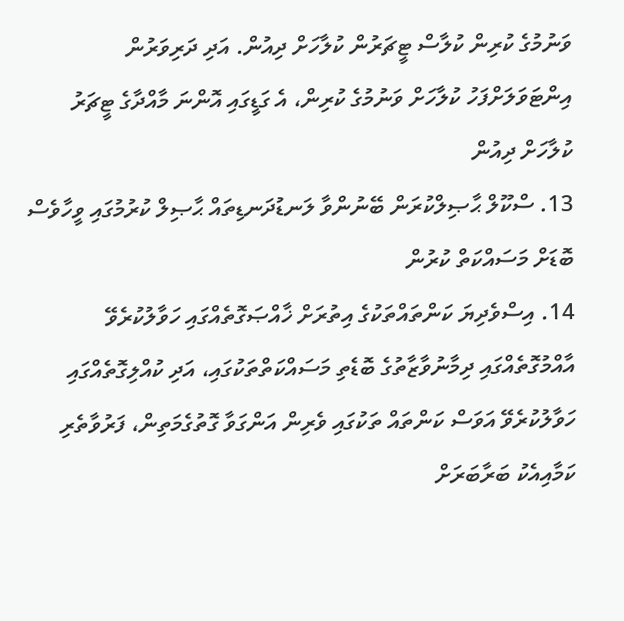ވަނުމުގެ ކުރިން ކުލާސް ޓީޗަރުން ކުލާހަށް ދިއުން. އަދި ދަރިވަރުން އިންޓަވަލަށްފަހު ކުލާހަށް ވަނުމުގެ ކުރިން، އެ ގަޑީގައި އޮންނަ މާއްދާގެ ޓީޗަރު ކުލާހަށް ދިއުން
13. ސްކޫލް ޙާޞިލްކުރަން ބޭނުންވާ ލަނޑުދަނޑިތައް ޙާޞިލް ކުރުމުގައި ވީހާވެސް ބޮޑަށް މަސައްކަތް ކުރުން
14. އިސްވެދިޔަ ކަންތައްތަކުގެ އިތުރަށް ޚާއްޞަގޮތެއްގައި ހަވާލުކުރެވޭ އާއްމުގޮތެއްގައި ދިމާނުވާޒާތުގެ ބޮޑެތި މަސައްކަތްތަކުގައި، އަދި ކުއްލިގޮތެއްގައި ހަވާލުކުރެވޭ އަވަސް ކަންތައް ތަކުގައި ވެރިން އަންގަވާ ގޮތުގެމަތިން، ފަރުވާތެރި ކަމާއިއެކު ބަރާބަރަށް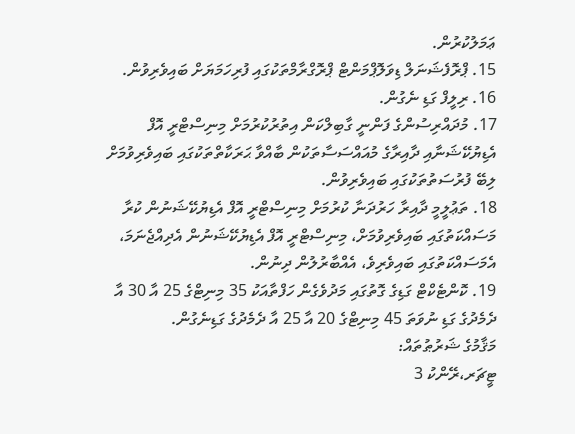ޢަމަލުކުރުން.
15. ޕްރޮފެޝަނަލް ޑިވަލޮޕްމަންޓް ޕްރޮގްރާމްތަކުގައި ފުރިހަމަޔަށް ބައިވެރިވުން.
16. ރިލީފް ގަޑި ނެގުން.
17. މުދައްރިސުންގެ ފަންނީ ގާބިލްކަން އިތުރުކުރުމަށް މިނިސްޓްރީ އޮފް އެޑިޔުކޭޝަނާއި ދާއިރާގެ މުއައްސަސާތަކުން ބާއްވާ ޙަރަކާތްތަކުގައި ބައިވެރިވުމަށް ލިބޭ ފުރުސަތުތަކުގައި ބައިވެރިވުން.
18. ތަޢުލީމީ ދާއިރާ ހަރުދަނާ ކުރުމަށް މިނިސްޓްރީ އޮފް އެޑިޔުކޭޝަނުން ކުރާ މަސައްކަތުގައި ބައިވެރިވުމަށް، މިނިސްޓްރީ އޮފް އެޑިޔުކޭޝަނުން އެދިއްޖެނަމަ، އެމަސައްކަތުގައި ބައިވެރިވެ، އެއްބާރުލުން ދިނުން.
19. ކޮންޓެކްޓް ގަޑިގެ ގޮތުގައި މަދުވެގެން ހަފްތާއަކު 35 މިނިޓްގެ 25 އާ 30 އާ ދެމެދުގެ ގަޑި ނުވަތަ 45 މިނިޓްގެ 20 އާ 25 އާ ދެމެދުގެ ގަޑިނެގުން.
މަޤާމުގެ ޝަރުޠުތައް:
ޓީޗަރ،ރޭންކު 3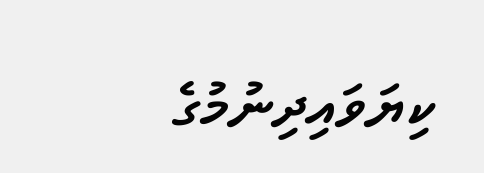ކިޔަވައިދިނުމުގެ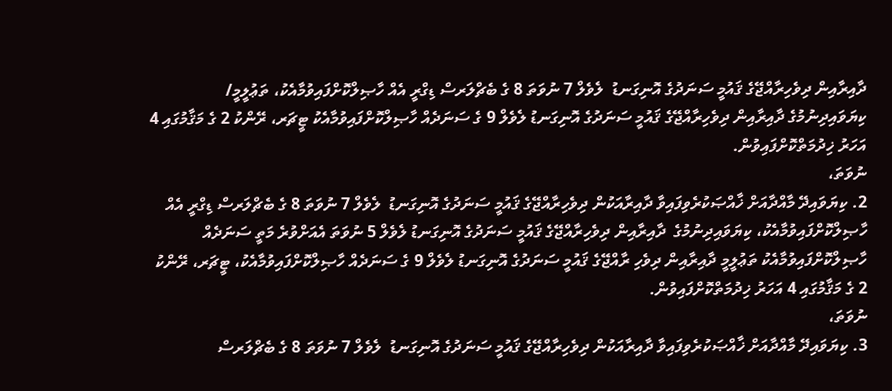ދާއިރާއިން ދިވެހިރާއްޖޭގެ ޤައުމީ ސަނަދުގެ އޮނިގަނޑު  ލެވެލް 7 ނުވަތަ 8 ގެ ބެޗްލަރސް ޑިގްރީ އެއް ހާޞިލްކޮށްފައިވުމާއެކު، ތަޢުލީމީ/ ކިޔަވައިދިނުމުގެ ދާއިރާއިން ދިވެހިރާއްޖޭގެ ޤައުމީ ސަނަދުގެ އޮނިގަނޑު ލެވެލް 9 ގެ ސަނަދެއް ހާޞިލްކޮށްފައިވުމާއެކު ޓީޗަރ، ރޭންކު 2 ގެ މަޤާމުގައި 4 އަހަރު ޚިދުމަތްކޮށްފައިވުން.
ނުވަތަ،
2. ކިޔަވައިދޭ މާއްދާއަށް ޚާއްޞަކުރެވިފައިވާ ދާއިރާއަކުން ދިވެހިރާއްޖޭގެ ޤައުމީ ސަނަދުގެ އޮނިގަނޑު  ލެވެލް 7 ނުވަތަ 8 ގެ ބެޗްލަރސް ޑިގްރީ އެއް ހާޞިލްކޮށްފައިވުމާއެކު، ކިޔަވައިދިނުމުގެ  ދާއިރާއިން ދިވެހިރާއްޖޭގެ ޤައުމީ ސަނަދުގެ އޮނިގަނޑު ލެވެލް 5 ނުވަތަ އެއަށްވުރެ މަތީ ސަނަދެއް ހާޞިލްކޮށްފައިވުމާއެކު ތަޢުލީމީ ދާއިރާއިން ދިވެހި ރާއްޖޭގެ ޤައުމީ ސަނަދުގެ އޮނިގަނޑު ލެވެލް 9 ގެ ސަނަދެއް ހާޞިލްކޮށްފައިވުމާއެކު، ޓީޗަރ، ރޭންކު 2 ގެ މަޤާމުގައި 4 އަހަރު ޚިދުމަތްކޮށްފައިވުން.
ނުވަތަ،
3. ކިޔަވައިދޭ މާއްދާއަށް ޚާއްޞަކުރެވިފައިވާ ދާއިރާއަކުން ދިވެހިރާއްޖޭގެ ޤައުމީ ސަނަދުގެ އޮނިގަނޑު  ލެވެލް 7 ނުވަތަ 8 ގެ ބެޗްލަރސް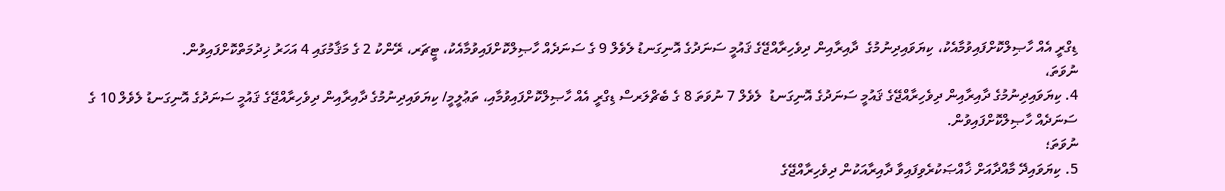ޑިގްރީ އެއް ހާޞިލްކޮށްފައިވުމާއެކު، ކިޔަވައިދިނުމުގެ  ދާއިރާއިން ދިވެހިރާއްޖޭގެ ޤައުމީ ސަނަދުގެ އޮނިގަނޑު ލެވެލް 9 ގެ ސަނަދެއް ހާޞިލްކޮށްފައިވުމާއެކު، ޓީޗަރ، ރޭންކު 2 ގެ މަޤާމުގައި 4 އަހަރު ޚިދުމަތްކޮށްފައިވުން.
ނުވަތަ،
4. ކިޔަވައިދިނުމުގެ ދާއިރާއިން ދިވެހިރާއްޖޭގެ ޤައުމީ ސަނަދުގެ އޮނިގަނޑު  ލެވެލް 7 ނުވަތަ 8 ގެ ބެޗްލަރސް ޑިގްރީ އެއް ހާޞިލްކޮށްފައިވުމާއި، ތަޢުލީމީ/ ކިޔަވައިދިނުމުގެ ދާއިރާއިން ދިވެހިރާއްޖޭގެ ޤައުމީ ސަނަދުގެ އޮނިގަނޑު ލެވެލް 10 ގެ ސަނަދެއް ހާޞިލްކޮށްފައިވުން.
ނުވަތަ؛
5. ކިޔަވައިދޭ މާއްދާއަށް ޚާއްޞަކުރެވިފައިވާ ދާއިރާއަކުން ދިވެހިރާއްޖޭގެ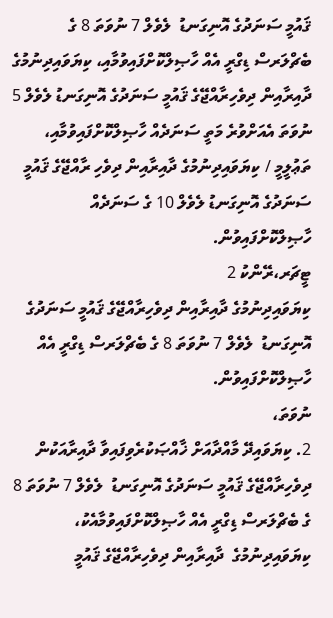ޤައުމީ ސަނަދުގެ އޮނިގަނޑު  ލެވެލް 7 ނުވަތަ 8 ގެ ބެޗްލަރސް ޑިގްރީ އެއް ހާޞިލްކޮށްފައިވުމާއި، ކިޔަވައިދިނުމުގެ  ދާއިރާއިން ދިވެހިރާއްޖޭގެ ޤައުމީ ސަނަދުގެ އޮނިގަނޑު ލެވެލް 5 ނުވަތަ އެއަށްވުރެ މަތީ ސަނަދެއް ހާޞިލްކޮށްފައިވުމާއި، ތަޢުލީމީ / ކިޔަވައިދިނުމުގެ ދާއިރާއިން ދިވެހި ރާއްޖޭގެ ޤައުމީ ސަނަދުގެ އޮނިގަނޑު ލެވެލް 10 ގެ ސަނަދެއް ހާޞިލްކޮށްފައިވުން.
ޓީޗަރ،ރޭންކު 2
ކިޔަވައިދިނުމުގެ ދާއިރާއިން ދިވެހިރާއްޖޭގެ ޤައުމީ ސަނަދުގެ އޮނިގަނޑު  ލެވެލް 7 ނުވަތަ 8 ގެ ބެޗްލަރސް ޑިގްރީ އެއް ހާޞިލްކޮށްފައިވުން.
ނުވަތަ،
2. ކިޔަވައިދޭ މާއްދާއަށް ޚާއްޞަކުރެވިފައިވާ ދާއިރާއަކުން ދިވެހިރާއްޖޭގެ ޤައުމީ ސަނަދުގެ އޮނިގަނޑު  ލެވެލް 7 ނުވަތަ 8 ގެ ބެޗްލަރސް ޑިގްރީ އެއް ހާޞިލްކޮށްފައިވުމާއެކު، ކިޔަވައިދިނުމުގެ  ދާއިރާއިން ދިވެހިރާއްޖޭގެ ޤައުމީ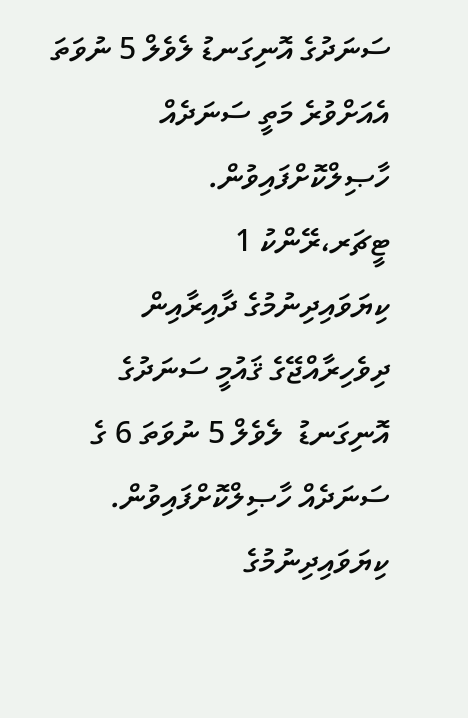ސަނަދުގެ އޮނިގަނޑު ލެވެލް 5 ނުވަތަ އެއަށްވުރެ މަތީ ސަނަދެއް ހާޞިލްކޮށްފައިވުން.
ޓީޗަރ،ރޭންކު 1
ކިޔަވައިދިނުމުގެ ދާއިރާއިން ދިވެހިރާއްޖޭގެ ޤައުމީ ސަނަދުގެ އޮނިގަނޑު  ލެވެލް 5 ނުވަތަ 6 ގެ ސަނަދެއް ހާޞިލްކޮށްފައިވުން.
ކިޔަވައިދިނުމުގެ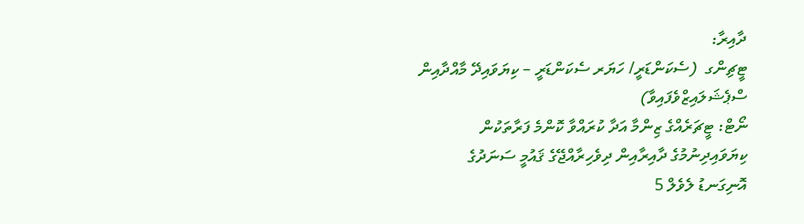ދާއިރާ:
ޓީޗިންގ  (ސެކަންޑަރީ/ ހަޔަރ ސެކަންޑަރީ – ކިޔަވައިދޭ މާއްދާއިން ސްޕެޝަލައިޒްވެފައިވާ)
ނޯޓް: ޓީޗަރެއްގެ ޒިންމާ އަދާ ކުރައްވާ ކޮންމެ ފަރާތަކުން ކިޔަވައިދިނުމުގެ ދާއިރާއިން ދިވެހިރާއްޖޭގެ ޤައުމީ ސަނަދުގެ އޮނިގަނޑު ލެވެލް 5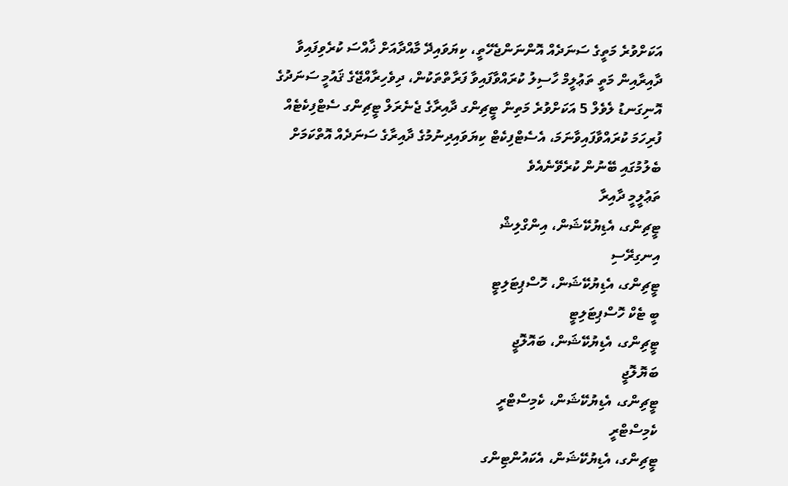އަކަށްވުރެ މަތީގެ ސަނަދެއް އޮންނަންޖެހޭތީ، ކިޔަވައިދޭ މާއްދާއަށް ޚާއްސަ ކުރެވިފައިވާ ދާއިރާއިން މަތީ ތަޢުލީމް ހާސިލު ކުރައްވާފައިވާ ފަރާތްތަކުން، ދިވެހިރާއްޖޭގެ ޤައުމީ ސަނަދުގެ އޮނިގަނޑު ލެވެލް 5 އަކަށްވުރެ މަތިން ޓީޗިންގ ދާއިރާގެ ޖެނެރަލް ޓީޗިންގ ސެޓްފިކެޓެއް ފުރިހަމަ ކުރައްވާފައިވާނަމަ، އެސެޓްފިކެޓް ކިޔަވައިދިނުމުގެ ދާއިރާގެ ސަނަދެއް އޮތްކަމަށް ބެލުމުގައި ބޭނުން ކުރެވޭނެއެވެ
ތަޢުލީމީ ދާއިރާ
ޓީޗިންގ، އެޑިޔުކޭޝަން، އިންގްލިޝް
އިނގިރޭސި
ޓީޗިންގ، އެޑިޔުކޭޝަން، ހޮސްޕިޓަލިޓީ
ބީ ޓެކް ހޮސްޕިޓަލިޓީ
ޓީޗިންގ، އެޑިޔުކޭޝަން، ބައޮލޮޖީ
ބަޔޮލޮޖީ
ޓީޗިންގ، އެޑިޔުކޭޝަން، ކެމިސްޓްރީ
ކެމިސްޓްރީ
ޓީޗިންގ، އެޑިޔުކޭޝަން، އެކައުންޓިންގ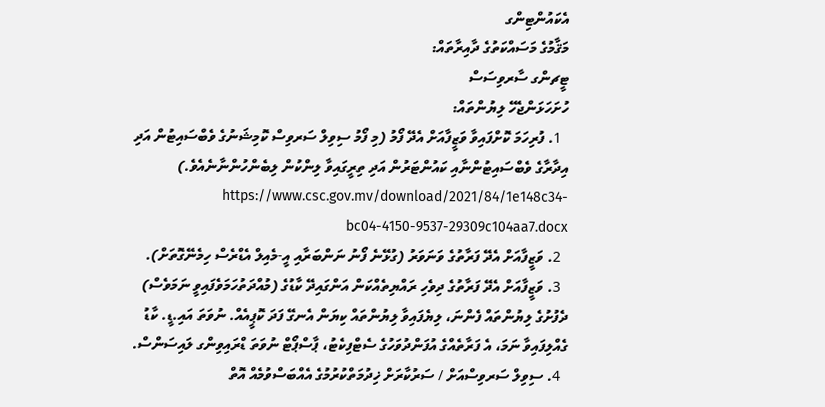އެކައުންޓިންގ
މަޤާމުގެ މަސައްކަތުގެ ދާއިރާތައް:
ޓީޗންގ ސާރވިސަސް
ހުށަހަޅަންޖެހޭ ލިޔުންތައް:
  1. ފުރިހަމަ ކޮށްފައިވާ ވަޒީފާއަށް އެދޭ ފޯމު (މި ފޯމު ސިވިލް ސަރވިސް ކޮމިޝަނުގެ ވެބްސައިޓުން އަދި އިދާރާގެ ވެބްސައިޓުންނާއި ކައުންޓަރުން އަދި ތިރީގައިވާ ލިންކުން ލިބެންހުންނާނެއެވެ.)  https://www.csc.gov.mv/download/2021/84/1e148c34-bc04-4150-9537-29309c104aa7.docx
  2. ވަޒީފާއަށް އެދޭ ފަރާތުގެ ވަނަވަރު (ގުޅޭނެ ފޯނު ނަންބަރާއި އީ-މެއިލް އެޑްރެސް ހިމެނޭގޮތަށް).
  3. ވަޒީފާއަށް އެދޭ ފަރާތުގެ ދިވެހި ރައްޔިތެއްކަން އަންގައިދޭ ކާޑުގެ (މުއްދަތުހަމަވެފައިވީ ނަމަވެސް) ދެފުށުގެ ލިޔުންތައް ފެންނަ، ލިޔެފައިވާ ލިޔުންތައް ކިޔަން އެނގޭ ފަދަ ކޮޕީއެއް. ނުވަތަ އައި.ޑީ. ކާޑު ގެއްލިފައިވާ ނަމަ، އެ ފަރާތެއްގެ އުފަންދުވަހުގެ ސެޓްފިކެޓު، ޕާސްޕޯޓް ނުވަތަ ޑްރައިވިންގ ލައިސަންސް.
  4. ސިވިލް ސަރވިސްއަށް / ސަރުކާރަށް ޚިދުމަތްކުރުމުގެ އެއްބަސްވުމެއް އޮތް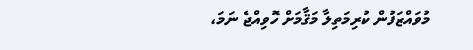މުވައްޒަފުން ކުރިމަތިލާ މަޤާމަށް ހޮވިއްޖެ ނަމަ،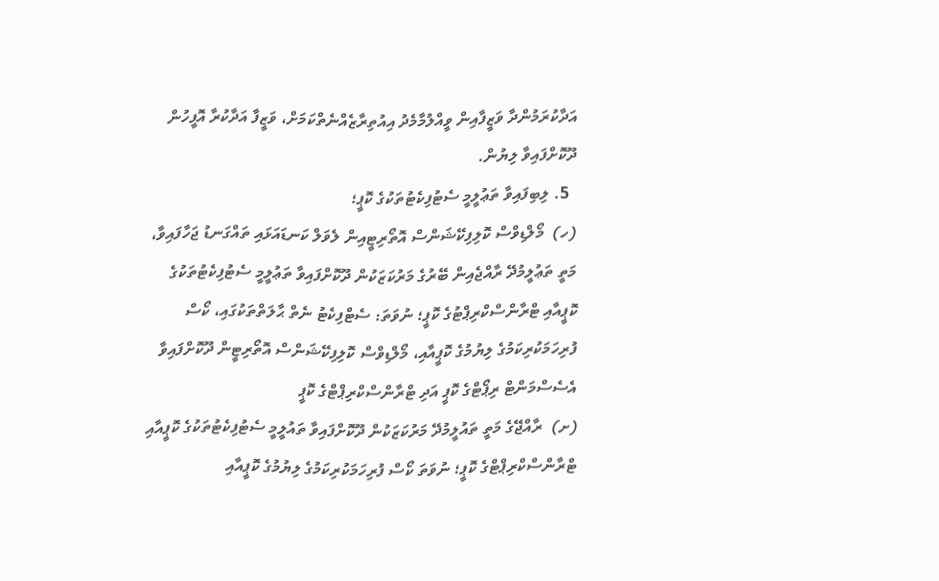އަދާކުރަމުންދާ ވަޒީފާއިން ވީއްލުމާމެދު އިއުތިރާޒެއްނެތްކަމަށް، ވަޒީފާ އަދާކުރާ އޮފީހުން ދޫކޮށްފައިވާ ލިޔުން.
  5. ލިބިފައިވާ ތަޢުލީމީ ސެޓުފިކެޓުތަކުގެ ކޮޕީ؛
(ހ)  މޯލްޑިވްސް ކޮލިފިކޭޝަންސް އޮތޯރިޓީއިން ލެވަލް ކަނޑައަޅައި ތައްގަނޑު ޖަހާފައިވާ، މަތީ ތަޢުލީމުދޭ ރާއްޖެއިން ބޭރުގެ މަރުކަޒަކުން ދޫކޮށްފައިވާ ތަޢުލީމީ ސެޓުފިކެޓުތަކުގެ ކޮޕީއާއި ޓްރާންސްކްރިޕްޓުގެ ކޮޕީ؛ ނުވަތަ: ސެޓްފިކެޓު ނެތް ޙާލަތްތަކުގައި، ކޯސް ފުރިހަމަކުރިކަމުގެ ލިޔުމުގެ ކޮޕީއާއި، މޯލްޑިވްސް ކޮލިފިކޭޝަންސް އޮތޯރިޓީން ދޫކޮށްފައިވާ އެސެސްމަންޓް ރިޕޯޓްގެ ކޮޕީ އަދި ޓްރާންސްކްރިޕްޓްގެ ކޮޕީ
(ށ)  ރާއްޖޭގެ މަތީ ތައުލީމުދޭ މަރުކަޒަކުން ދޫކޮށްފައިވާ ތައުލީމީ ސެޓުފިކެޓުތަކުގެ ކޮޕީއާއި ޓްރާންސްކްރިޕްޓްގެ ކޮޕީ؛ ނުވަތަ ކޯސް ފުރިހަމަކުރިކަމުގެ ލިޔުމުގެ ކޮޕީއާއި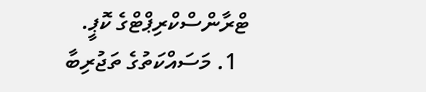ޓްރާންސްކްރިޕްޓްގެ ކޮޕީ.
  1. މަސައްކަތުގެ ތަޖުރިބާ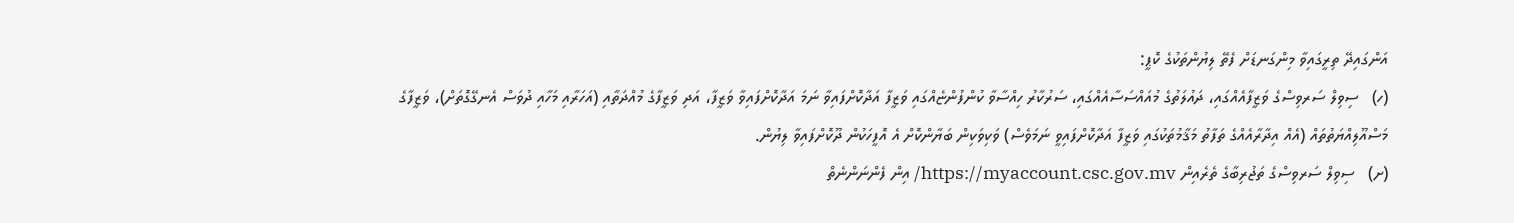އަންގައިދޭ ތިރީގައިވާ މިންގަނޑަށް ފެތޭ ލިޔުންތަކުގެ ކޮޕީ:
(ހ)   ސިވިލް ސަރވިސްގެ ވަޒީފާއެއްގައި، ދައުލަތުގެ މުއައްސަސާއެއްގައި، ސަރުކާރު ހިއްސާވާ ކުންފުންޏެއްގައި ވަޒީފާ އަދާކޮށްފައިވާ ނަމަ އަދާކޮށްފައިވާ ވަޒީފާ، އަދި ވަޒީފާގެ މުއްދަތާއި (އަހަރާއި މަހާއި ދުވަސް އެނގޭގޮތަށް)، ވަޒީފާގެ މަސްއޫލިއްޔަތުތައް (އެއް އިދާރާއެއްގެ ތަފާތު މަޤާމުތަކުގައި ވަޒީފާ އަދާކޮށްފައިވީ ނަމަވެސް) ވަކިވަކިން ބަޔާންކޮށް އެ އޮފީހަކުން ދޫކޮށްފައިވާ ލިޔުން.
(ށ)   ސިވިލް ސަރވިސްގެ ތަޖުރިބާގެ ތެރެއިން https://myaccount.csc.gov.mv/ އިން ފެންނަންނެތް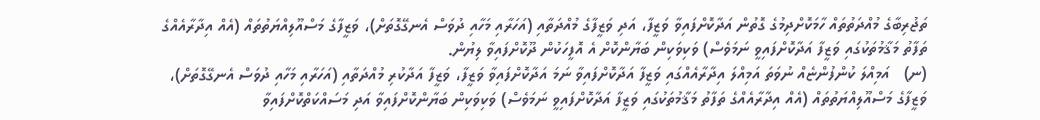ތަޖުރިބާގެ މުއްދަތުތައް ހާމަކޮށްދިމުގެ ގޮތުން އަދާކޮށްފައިވާ ވަޒީފާ، އަދި ވަޒީފާގެ މުއްދަތާއި (އަހަރާއި މަހާއި ދުވަސް އެނގޭގޮތަށް)، ވަޒީފާގެ މަސްއޫލިއްޔަތުތައް (އެއް އިދާރާއެއްގެ ތަފާތު މަޤާމުތަކުގައި ވަޒީފާ އަދާކޮށްފައިވީ ނަމަވެސް) ވަކިވަކިން ބަޔާންކޮށް އެ އޮފީހަކުން ދޫކޮށްފައިވާ ލިޔުން.
(ނ)   އަމިއްލަ ކުންފުންޏެއް ނުވަތަ އަމިއްލަ އިދާރާއެއްގައި ވަޒީފާ އަދާކޮށްފައިވާ ނަމަ އަދާކޮށްފައިވާ ވަޒީފާ، ވަޒީފާ އަދާކުރި މުއްދަތާއި (އަހަރާއި މަހާއި ދުވަސް އެނގޭގޮތަށް)، ވަޒީފާގެ މަސްއޫލިއްޔަތުތައް (އެއް އިދާރާއެއްގެ ތަފާތު މަޤާމުތަކުގައި ވަޒީފާ އަދާކޮށްފައިވީ ނަމަވެސް) ވަކިވަކިން ބަޔާންކޮށްފައިވާ އަދި މަސައްކަތްކޮށްފައިވާ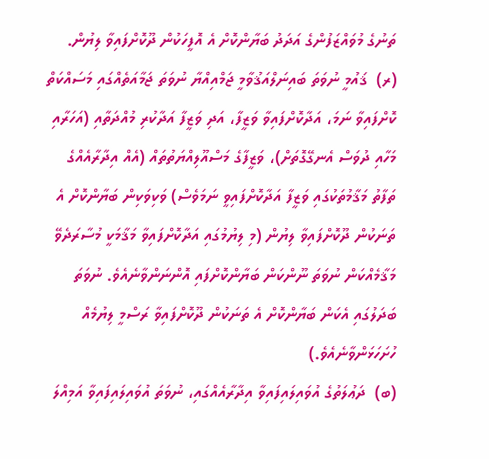ތަނުގެ މުވައްޒަފުންގެ އަދަދު ބަޔާންކޮށް އެ އޮފީހަކުން ދޫކޮށްފައިވާ ލިޔުން.
(ރ)  ޤައުމީ ނުވަތަ ބައިނަލްއަޤުވާމީ ޖަމްއިއްޔާ ނުވަތަ ޖަމާއަތެއްގައި މަސައްކަތް ކޮށްފައިވާ ނަމަ، އަދާކޮށްފައިވާ ވަޒީފާ، އަދި ވަޒީފާ އަދާކުރި މުއްދަތާއި (އަހަރާއި މަހާއި ދުވަސް އެނގޭގޮތަށް)، ވަޒީފާގެ މަސްއޫލިއްޔަތުތައް (އެއް އިދާރާއެއްގެ ތަފާތު މަޤާމުތަކުގައި ވަޒީފާ އަދާކޮށްފައިވީ ނަމަވެސް) ވަކިވަކިން ބަޔާންކޮށް އެ ތަނަކުން ދޫކޮށްފައިވާ ލިޔުން (މި ލިޔުމުގައި އަދާކޮށްފައިވާ މަޤާމަކީ މުސާރަދެވޭ މަޤާމެއްކަން ނުވަތަ ނޫންކަން ބަޔާންކޮށްފައި އޮންނަންވާނެއެވެ. ނުވަތަ ބަދަލުގައި އެކަން ބަޔާންކޮށް އެ ތަނަކުން ދޫކޮށްފައިވާ ރަސްމީ ލިޔުމެއް ހުށަހަޅަންވާނެއެވެ.)
(ބ)  ދަޢުލަތުގެ އުވައިލައިފައިވާ އިދާރާއެއްގައި، ނުވަތަ އުވައިލައިފައިވާ އަމިއްލަ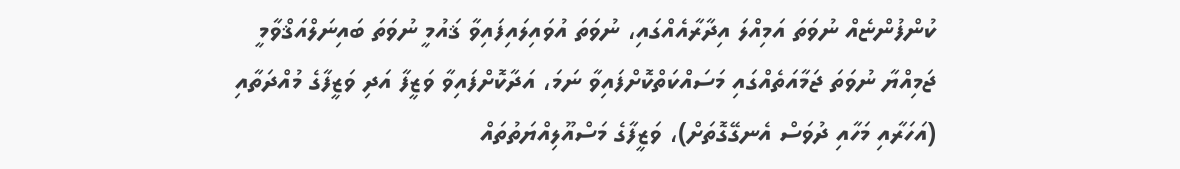ކުންފުންޏެއް ނުވަތަ އަމިއްލަ އިދާރާއެއްގައި، ނުވަތަ އުވައިލައިފައިވާ ޤައުމީ ނުވަތަ ބައިނަލްއަޤްވާމީ ޖަމިއްޔާ ނުވަތަ ޖަމާއަތެއްގައި މަސައްކަތްކޮށްފައިވާ ނަމަ، އަދާކޮށްފައިވާ ވަޒީފާ އަދި ވަޒީފާގެ މުއްދަތާއި (އަހަރާއި މަހާއި ދުވަސް އެނގޭގޮތަށް)، ވަޒީފާގެ މަސްއޫލިއްޔަތުތައް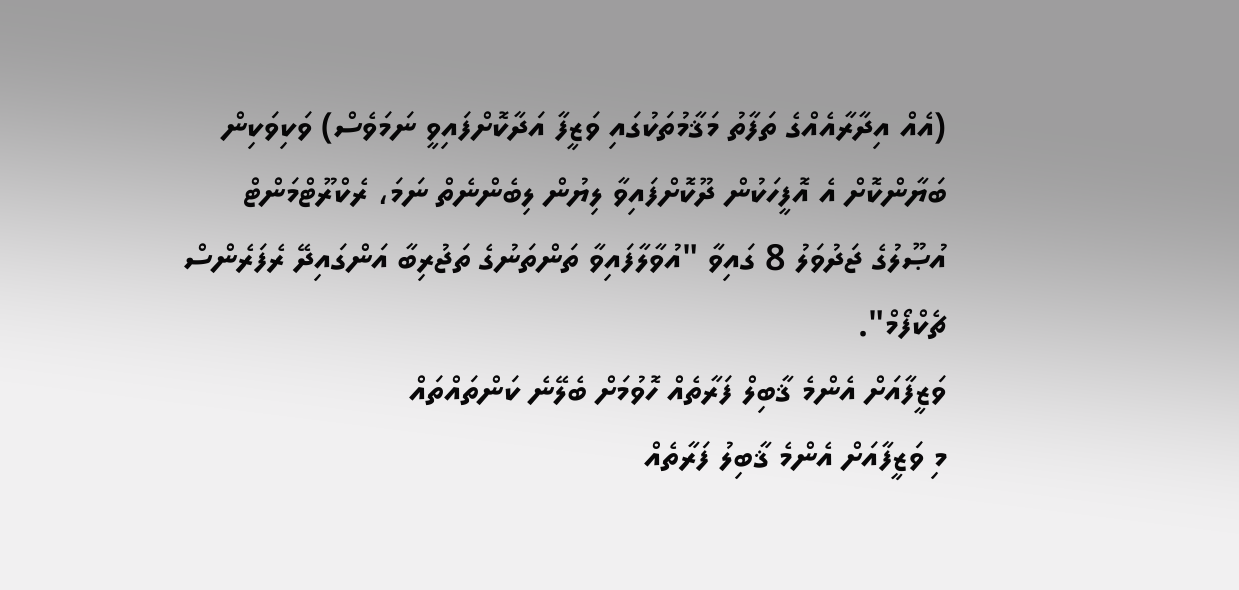(އެއް އިދާރާއެއްގެ ތަފާތު މަޤާމުތަކުގައި ވަޒީފާ އަދާކޮށްފައިވީ ނަމަވެސް) ވަކިވަކިން ބަޔާންކޮށް އެ އޮފީހަކުން ދޫކޮށްފައިވާ ލިޔުން ލިބެންނެތް ނަމަ، ރެކްރޫޓްމަންޓް އުޞޫލުގެ ޖަދުވަލު 8 ގައިވާ "އުވާލާފައިވާ ތަންތަނުގެ ތަޖުރިބާ އަންގައިދޭ ރެފަރެންސް ޗެކްފޯމް".
ވަޒީފާއަށް އެންމެ ޤާބިލް ފަރާތެއް ހޮވުމަށް ބެލޭނެ ކަންތައްތައް
މި ވަޒީފާއަށް އެންމެ ޤާބިލު ފަރާތެއް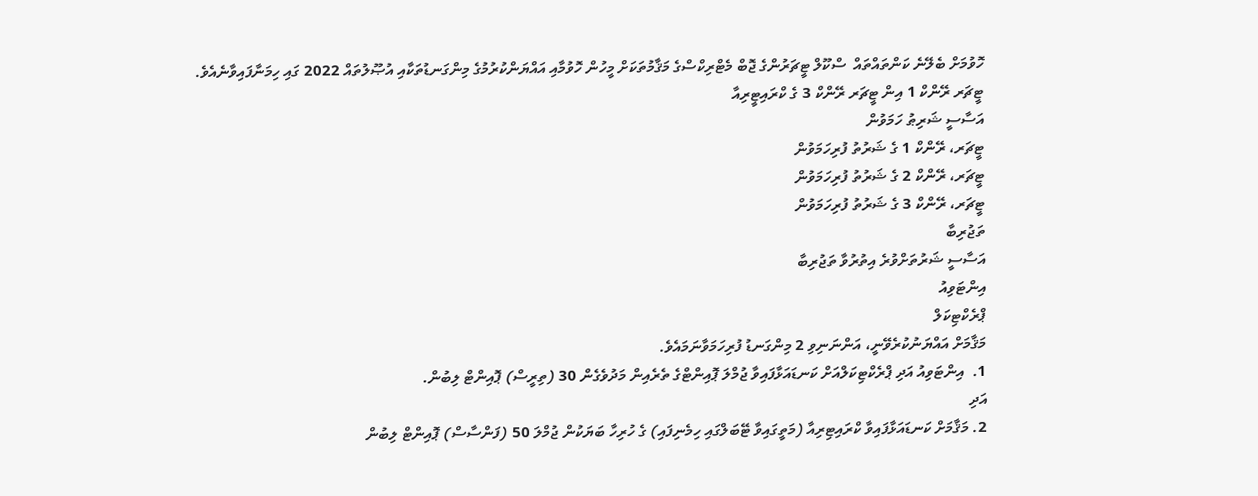ހޮވުމަށް ބެލޭނެ ކަންތައްތައް  ސްކޫލް ޓީޗަރުންގެ ޖޮބް މެޓްރިކްސްގެ މަޤާމުތަކަށް މީހުން ހޮވުމާއި އައްޔަންކުރުމުގެ މިންގަނޑުތަކާއި އުޞޫލުތައް 2022 ގައި ހިމަނާފައިވާނެއެވެ.
ޓީޗަރ ރޭންކް 1 އިން ޓީޗަރ ރޭންކް 3 ގެ ކްރައިޓީރިއާ
އަސާސީ ޝަރިޠު ހަމަވުން
ޓީޗަރ، ރޭންކް 1 ގެ ޝަރުތު ފުރިހަމަވުން
ޓީޗަރ، ރޭންކް 2 ގެ ޝަރުތު ފުރިހަމަވުން
ޓީޗަރ، ރޭންކް 3 ގެ ޝަރުތު ފުރިހަމަވުން
ތަޖުރިބާ
އަސާސީ ޝަރުތަށްވުރެ އިތުރުވާ ތަޖުރިބާ
އިންޓަވިއު
ޕްރެކްޓިކަލް
މަޤާމަށް އައްޔަނުކުރެވޭނީ، އަންނަނިވި 2 މިންގަނޑު ފުރިހަމަވާނަމައެވެ.
1.  އިންޓަވިއު އަދި ޕްރެކްޓިކަލްއަށް ކަނޑައަޅާފައިވާ ޖުމްލަ ޕޮއިންޓްގެ ތެރެއިން މަދުވެގެން 30 (ތިރީސް) ޕޮއިންޓް ލިބުން.
އަދި
2. މަޤާމަށް ކަނޑައަޅާފައިވާ ކްރައިޓިރިއާ (މަތީގައިވާ ޓޭބަލްގައި ހިމެނިފައި) ގެ ހުރިހާ ބަޔަކުން ޖުމްލަ 50 (ފަންސާސް) ޕޮއިންޓް ލިބުން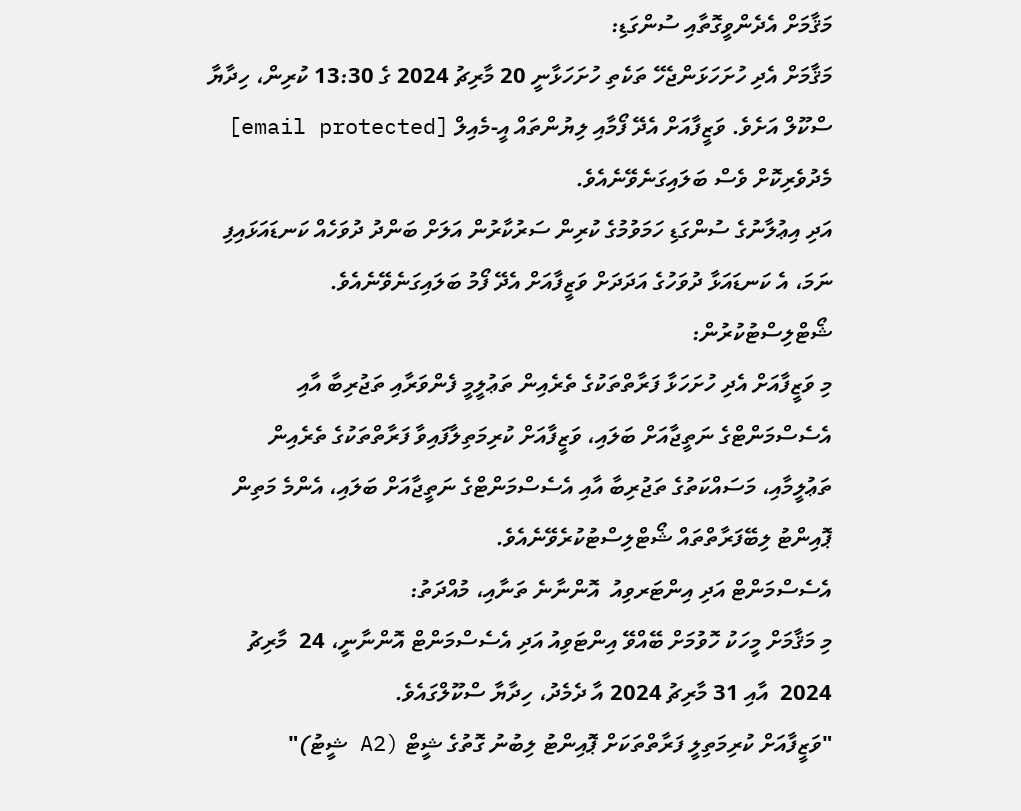މަޤާމަށް އެދެންވީގޮތާއި ސުންގަޑި:
މަޤާމަށް އެދި ހުށަހަޅަންޖެހޭ ތަކެތި ހުށަހަޅާނީ 20 މާރިޗު 2024 ގެ 13:30 ކުރިން، ހިދާޔާ ސްކޫލް އަށެވެ. ވަޒީފާއަށް އެދޭ ފޯމާއި ލިޔުންތައް އީ-މެއިލް [email protected] މެދުވެރިކޮށް ވެސް ބަލައިގަނެވޭނެއެވެ.
އަދި އިޢުލާނުގެ ސުންގަޑި ހަމަވުމުގެ ކުރިން ސަރުކާރުން އަލަށް ބަންދު ދުވަހެއް ކަނޑައަޅައިފި ނަމަ، އެ ކަނޑައަޅާ ދުވަހުގެ އަދަދަށް ވަޒީފާއަށް އެދޭ ފޯމު ބަލައިގަނެވޭނެއެވެ.
ޝޯޓްލިސްޓުކުރުން:
މި ވަޒީފާއަށް އެދި ހުށަހަޅާ ފަރާތްތަކުގެ ތެރެއިން ތަޢުލީމީ ފެންވަރާއި ތަޖުރިބާ އާއި އެސެސްމަންޓްގެ ނަތީޖާއަށް ބަލައި، ވަޒީފާއަށް ކުރިމަތިލާފައިވާ ފަރާތްތަކުގެ ތެރެއިން ތަޢުލީމާއި، މަސައްކަތުގެ ތަޖުރިބާ އާއި އެސެސްމަންޓްގެ ނަތީޖާއަށް ބަލައި، އެންމެ މަތިން ޕޮއިންޓު ލިބޭފަރާތްތައް ޝޯޓްލިސްޓުކުރެވޭނެއެވެ.
އެސެސްމަންޓް އަދި އިންޓަރވިއު  އޮންނާނެ ތަނާއި، މުއްދަތު:
މި މަޤާމަށް މީހަކު ހޮވުމަށް ބޭއްވޭ އިންޓަވިއު އަދި އެސެސްމަންޓް އޮންނާނީ، 24  މާރިޗު 2024  އާއި 31 މާރިޗު 2024 އާ ދެމެދު، ހިދާޔާ ސްކޫލްގައެވެ.
"ވަޒީފާއަށް ކުރިމަތިލީ ފަރާތްތަކަށް ޕޮއިންޓު ލިބުނު ގޮތުގެ ޝީޓް (A2 ޝީޓު)"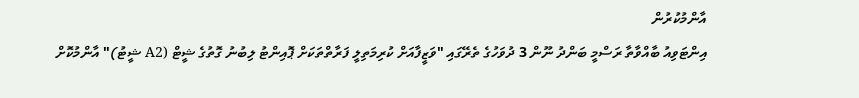އާންމުކުރުން
އިންޓަވިއު ބާއްވާތާ ރަސްމީ ބަންދު ނޫން 3 ދުވަހުގެ ތެރޭގައި "ވަޒީފާއަށް ކުރިމަތިލީ ފަރާތްތަކަށް ޕޮއިންޓު ލިބުނު ގޮތުގެ ޝީޓް (A2 ޝީޓު)" އާންމުކޮށް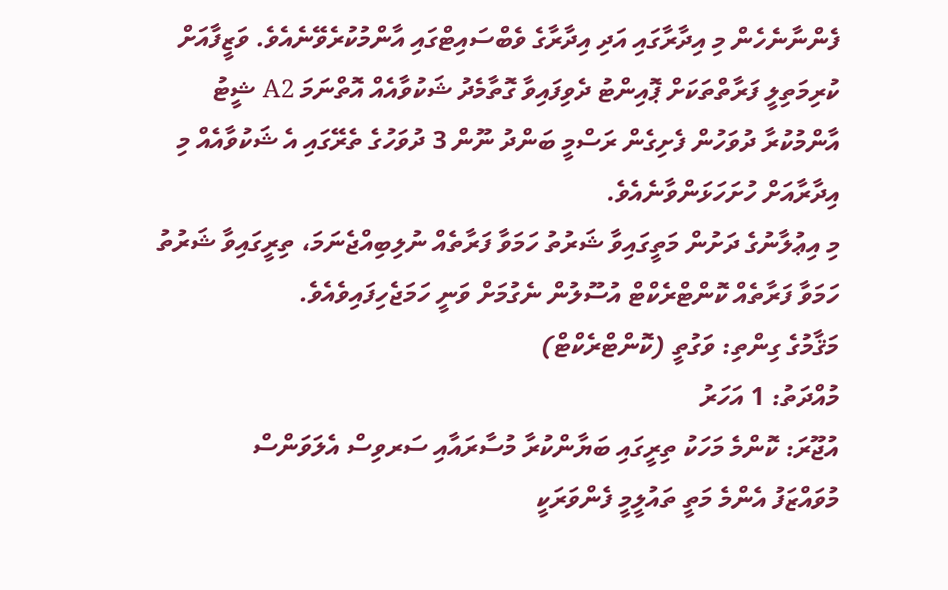ފެންނާނެހެން މި އިދާރާގައި އަދި އިދާރާގެ ވެބްސައިޓްގައި އާންމުކުރެވޭނެއެވެ. ވަޒީފާއަށް ކުރިމަތިލީ ފަރާތްތަކަށް ޕޮއިންޓު ދެވިފައިވާ ގޮތާމެދު ޝަކުވާއެއް އޮތްނަމަ A2 ޝީޓު އާންމުކުރާ ދުވަހުން ފެށިގެން ރަސްމީ ބަންދު ނޫން 3 ދުވަހުގެ ތެރޭގައި އެ ޝަކުވާއެއް މި އިދާރާއަށް ހުށަހަޅަންވާނެއެވެ.
މި އިޢުލާނުގެ ދަށުން މަތީގައިވާ ޝަރުތު ހަމަވާ ފަރާތެއް ނުލިބިއްޖެނަމަ، ތިރީގައިވާ ޝަރުތު ހަމަވާ ފަރާތެއް ކޮންޓްރެކްޓް އުސޫލުން ނެގުމަށް ވަނީ ހަމަޖެހިފައިވެއެވެ.
މަޤާމުގެ ގިންތި: ވަގުތީ (ކޮންޓްރެކްޓް)
މުއްދަތު: 1 އަހަރު
އުޖޫރަ: ކޮންމެ މަހަކު ތިރީގައި ބަޔާންކުރާ މުސާރައާއި ސަރވިސް އެލަވަންސް
މުވައްޒަފު އެންމެ މަތީ ތައުލީމީ ފެންވަރަކީ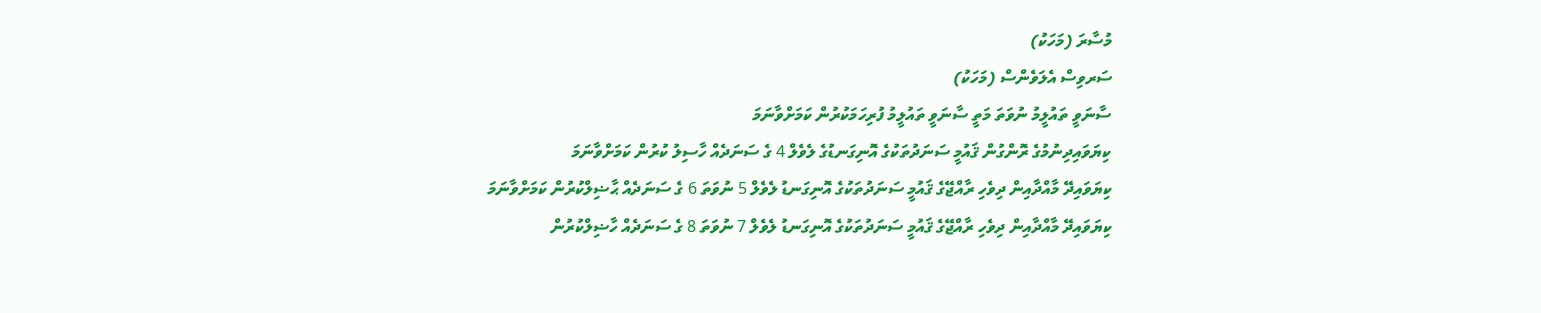މުސާރަ (މަހަކު)
ސަރވިސް އެލަވެންސް (މަހަކު)
ސާނަވީ ތައުލީމު ނުވަތަ މަތީ ސާނަވީ ތައުލީމު ފުރިހަމަކުރުން ކަމަށްވާނަމަ
ކިޔަވައިދިނުމުގެ ރޮންގުން ޤައުމީ ސަނަދުތަކުގެ އޮނިގަނޑުގެ ލެވެލް 4 ގެ ސަނަދެއް ހާސިލު ކުރުން ކަމަށްވާނަމަ
ކިޔަވައިދޭ މާއްދާއިން ދިވެހި ރާއްޖޭގެ ޤައުމީ ސަނަދުތަކުގެ އޮނިގަނޑު ލެވެލް 5 ނުވަތަ 6 ގެ ސަނަދެއް ޙާޟިލްކުރުން ކަމަށްވާނަމަ
ކިޔަވައިދޭ މާއްދާއިން ދިވެހި ރާއްޖޭގެ ޤައުމީ ސަނަދުތަކުގެ އޮނިގަނޑު ލެވެލް 7 ނުވަތަ 8 ގެ ސަނަދެއް ހާޟިލްކުރުން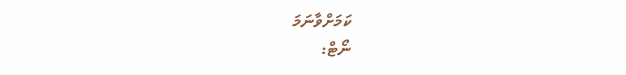ކަމަށްވާނަމަ
ނޯޓް: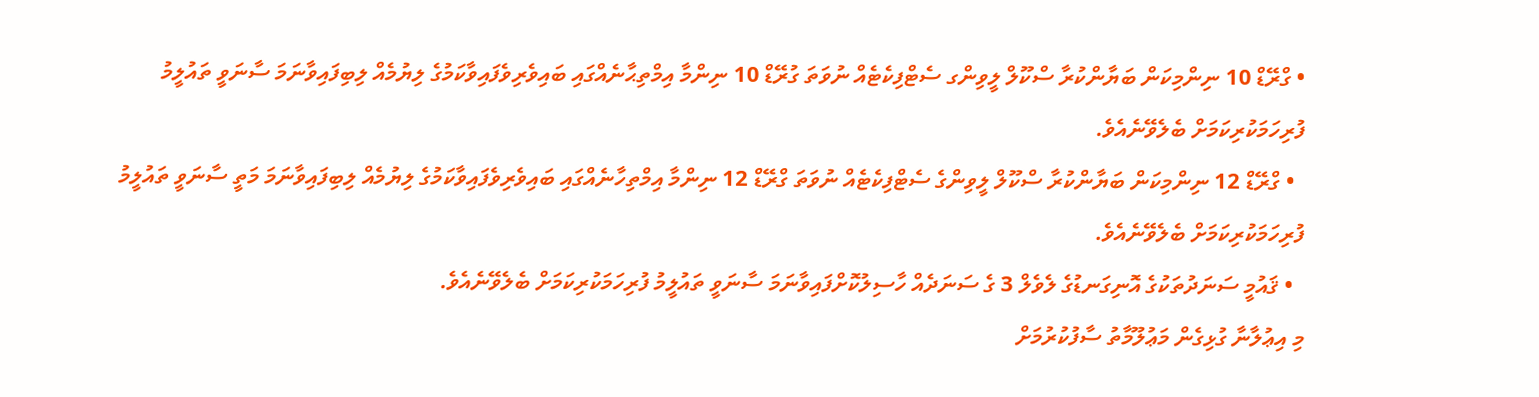• ގްރޭޑް 10 ނިންމިކަން ބަޔާންކުރާ ސްކޫލް ލީވިންގ ސެޓްފިކެޓެއް ނުވަތަ ގުރޭޑް 10 ނިންމާ އިމްތިޙާނެއްގައި ބައިވެރިވެފައިވާކަމުގެ ލިޔުމެއް ލިބިފައިވާނަމަ ސާނަވީ ތައުލީމު ފުރިހަމަކުރިކަމަށް ބެލެވޭނެއެވެ.
  • ގްރޭޑް 12 ނިންމިކަން ބަޔާންކުރާ ސްކޫލް ލީވިންގެ ސެޓްފިކެޓެއް ނުވަތަ ގްރޭޑް 12 ނިންމާ އިމްތިހާނެއްގައި ބައިވެރިވެފައިވާކަމުގެ ލިޔުމެއް ލިބިފައިވާނަމަ މަތީ ސާނަވީ ތައުލީމު ފުރިހަމަކުރިކަމަށް ބެލެވޭނެއެވެ.
  • ޤައުމީ ސަނަދުތަކުގެ އޮނިގަނޑުގެ ލެވެލް 3 ގެ ސަނަދެއް ހާސިލުކޮށްފައިވާނަމަ ސާނަވީ ތައުލީމު ފުރިހަމަކުރިކަމަށް ބެލެވޭނެއެވެ.
މި އިޢުލާނާ ގުޅިގެން މަޢުލޫމާތު ސާފުކުރުމަށް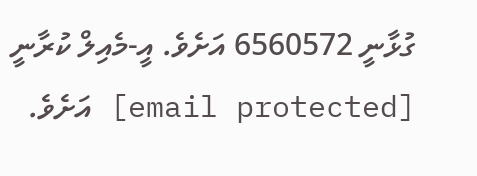ގުޅާނީ 6560572 އަށެވެ. އީ-މެއިލް ކުރާނީ [email protected] އަށެވެ.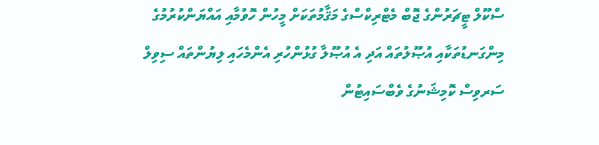ސްކޫލް ޓީޗަރުންގެ ޖޮބް މެޓްރިކްސްގެ މަޤާމުތަކަށް މީހުން ހޮވުމާއި އައްޔަންކުރުމުގެ މިންގަނޑުތަކާއި އުޞޫލުތައް އަދި އެ އުޞޫލާ ގުޅުންހުރި އެންމެހައި ލިޔުންތައް ސިވިލް ސަރވިސް ކޮމިޝަނުގެ ވެބްސައިޓުން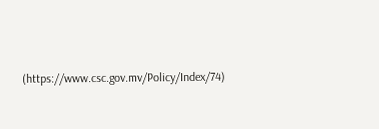(https://www.csc.gov.mv/Policy/Index/74)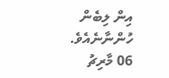އިން ލިބެން ހުންނާނެއެވެ.
06 މާރިޗު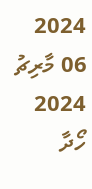2024
06 މާރިޗު 2024
ހޯދާ